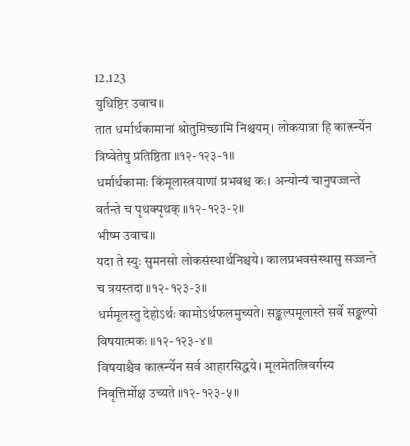12.123
युधिष्ठिर उवाच॥
तात धर्मार्थकामानां श्रोतुमिच्छामि निश्चयम्। लोकयात्रा हि कार्त्स्न्येन त्रिष्वेतेषु प्रतिष्ठिता ॥१२-१२३-१॥
धर्मार्थकामाः किंमूलास्त्रयाणां प्रभवश्च कः। अन्योन्यं चानुषज्जन्ते वर्तन्ते च पृथक्पृथक् ॥१२-१२३-२॥
भीष्म उवाच॥
यदा ते स्युः सुमनसो लोकसंस्थार्थनिश्चये। कालप्रभवसंस्थासु सज्जन्ते च त्रयस्तदा ॥१२-१२३-३॥
धर्ममूलस्तु देहोऽर्थः कामोऽर्थफलमुच्यते। सङ्कल्पमूलास्ते सर्वे सङ्कल्पो विषयात्मकः ॥१२-१२३-४॥
विषयाश्चैव कार्त्स्न्येन सर्व आहारसिद्धये। मूलमेतत्त्रिवर्गस्य निवृत्तिर्मोक्ष उच्यते ॥१२-१२३-५॥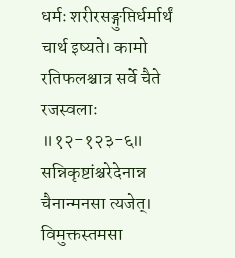धर्मः शरीरसङ्गुप्तिर्धर्मार्थं चार्थ इष्यते। कामो रतिफलश्चात्र सर्वे चैते रजस्वलाः ॥१२-१२३-६॥
सन्निकृष्टांश्चरेदेनान्न चैनान्मनसा त्यजेत्। विमुक्तस्तमसा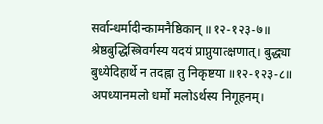सर्वान्धर्मादीन्कामनैष्ठिकान् ॥१२-१२३-७॥
श्रेष्ठबुद्धिस्त्रिवर्गस्य यदयं प्राप्नुयात्क्षणात्। बुद्ध्या बुध्येदिहार्थे न तदह्ना तु निकृष्टया ॥१२-१२३-८॥
अपध्यानमलो धर्मो मलोऽर्थस्य निगूहनम्।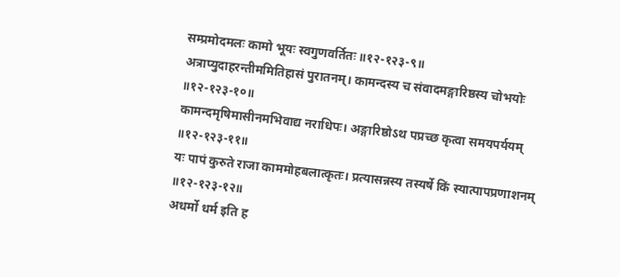सम्प्रमोदमलः कामो भूयः स्वगुणवर्तितः ॥१२-१२३-९॥
अत्राप्युदाहरन्तीममितिहासं पुरातनम्। कामन्दस्य च संवादमङ्गारिष्ठस्य चोभयोः ॥१२-१२३-१०॥
कामन्दमृषिमासीनमभिवाद्य नराधिपः। अङ्गारिष्ठोऽथ पप्रच्छ कृत्वा समयपर्ययम् ॥१२-१२३-११॥
यः पापं कुरुते राजा काममोहबलात्कृतः। प्रत्यासन्नस्य तस्यर्षे किं स्यात्पापप्रणाशनम् ॥१२-१२३-१२॥
अधर्मो धर्म इति ह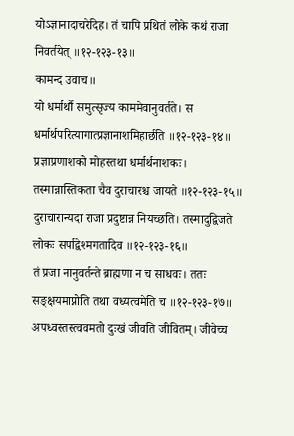योऽज्ञानादाचरेदिह। तं चापि प्रथितं लोके कथं राजा निवर्तयेत् ॥१२-१२३-१३॥
कामन्द उवाच॥
यो धर्मार्थौ समुत्सृज्य काममेवानुवर्तते। स धर्मार्थपरित्यागात्प्रज्ञानाशमिहार्छति ॥१२-१२३-१४॥
प्रज्ञाप्रणाशको मोहस्तथा धर्मार्थनाशकः। तस्मान्नास्तिकता चैव दुराचारश्च जायते ॥१२-१२३-१५॥
दुराचारान्यदा राजा प्रदुष्टान्न नियच्छति। तस्मादुद्विजते लोकः सर्पाद्वेश्मगतादिव ॥१२-१२३-१६॥
तं प्रजा नानुवर्तन्ते ब्राह्मणा न च साधवः। ततः सङ्क्षयमाप्नोति तथा वध्यत्वमेति च ॥१२-१२३-१७॥
अपध्वस्तस्त्ववमतो दुःखं जीवति जीवितम्। जीवेच्च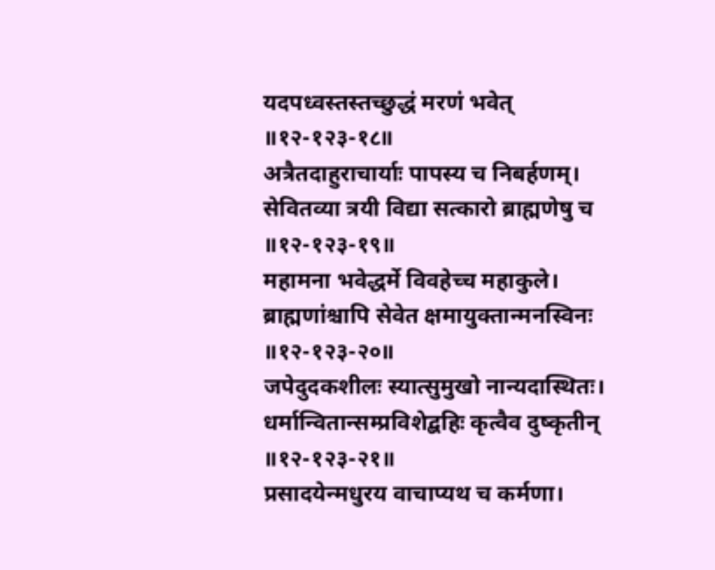यदपध्वस्तस्तच्छुद्धं मरणं भवेत् ॥१२-१२३-१८॥
अत्रैतदाहुराचार्याः पापस्य च निबर्हणम्। सेवितव्या त्रयी विद्या सत्कारो ब्राह्मणेषु च ॥१२-१२३-१९॥
महामना भवेद्धर्मे विवहेच्च महाकुले। ब्राह्मणांश्चापि सेवेत क्षमायुक्तान्मनस्विनः ॥१२-१२३-२०॥
जपेदुदकशीलः स्यात्सुमुखो नान्यदास्थितः। धर्मान्वितान्सम्प्रविशेद्बहिः कृत्वैव दुष्कृतीन् ॥१२-१२३-२१॥
प्रसादयेन्मधुरय वाचाप्यथ च कर्मणा।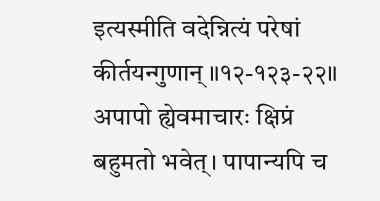इत्यस्मीति वदेन्नित्यं परेषां कीर्तयन्गुणान् ॥१२-१२३-२२॥
अपापो ह्येवमाचारः क्षिप्रं बहुमतो भवेत्। पापान्यपि च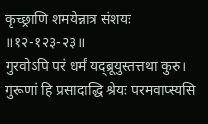कृच्छ्राणि शमयेन्नात्र संशयः ॥१२-१२३-२३॥
गुरवोऽपि परं धर्मं यद्ब्रूयुस्तत्तथा कुरु। गुरूणां हि प्रसादाद्धि श्रेयः परमवाप्स्यसि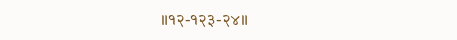॥१२-१२३-२४॥